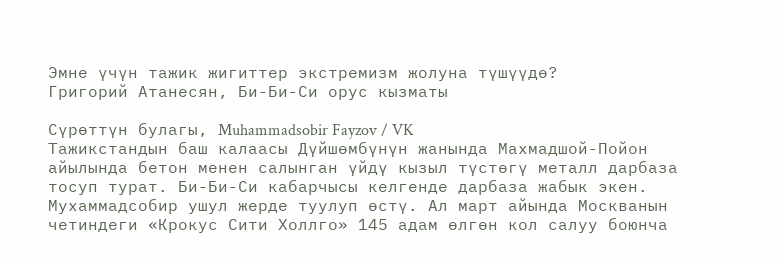Эмне үчүн тажик жигиттер экстремизм жолуна түшүүдө?
Григорий Атанесян, Би-Би-Си орус кызматы

Сүрөттүн булагы, Muhammadsobir Fayzov / VK
Тажикстандын баш калаасы Дүйшөмбүнүн жанында Махмадшой-Пойон айылында бетон менен салынган үйдү кызыл түстөгү металл дарбаза тосуп турат. Би-Би-Си кабарчысы келгенде дарбаза жабык экен.
Мухаммадсобир ушул жерде туулуп өстү. Ал март айында Москванын четиндеги «Крокус Сити Холлго» 145 адам өлгөн кол салуу боюнча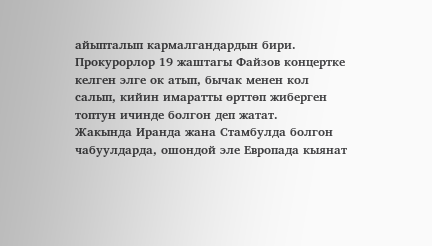айыпталып кармалгандардын бири.
Прокурорлор 19 жаштагы Файзов концертке келген элге ок атып, бычак менен кол салып, кийин имаратты өрттөп жиберген топтун ичинде болгон деп жатат.
Жакында Иранда жана Стамбулда болгон чабуулдарда, ошондой эле Европада кыянат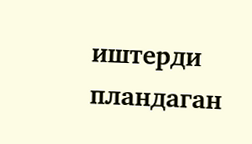иштерди пландаган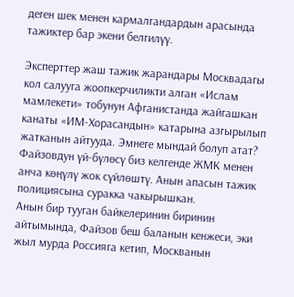деген шек менен кармалгандардын арасында тажиктер бар экени белгилүү.

Эксперттер жаш тажик жарандары Москвадагы кол салууга жоопкерчиликти алган «Ислам мамлекети» тобунун Афганистанда жайгашкан канаты «ИМ-Хорасандын» катарына азгырылып жатканын айтууда. Эмнеге мындай болуп атат?
Файзовдун үй-бүлөсү биз келгенде ЖМК менен анча көңүлү жок сүйлөштү. Анын апасын тажик полициясына суракка чакырышкан.
Анын бир тууган байкелеринин биринин айтымында, Файзов беш баланын кенжеси, эки жыл мурда Россияга кетип, Москванын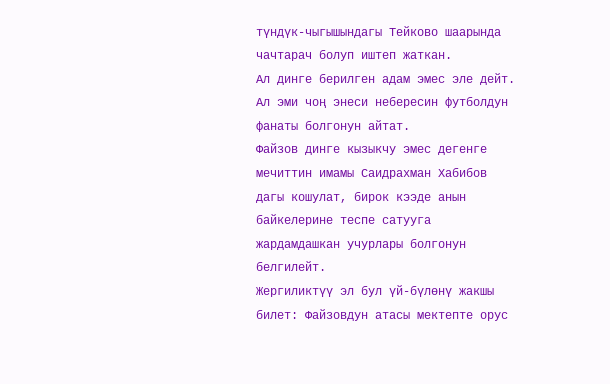түндүк-чыгышындагы Тейково шаарында чачтарач болуп иштеп жаткан.
Ал динге берилген адам эмес эле дейт. Ал эми чоң энеси небересин футболдун фанаты болгонун айтат.
Файзов динге кызыкчу эмес дегенге мечиттин имамы Саидрахман Хабибов дагы кошулат, бирок кээде анын байкелерине теспе сатууга жардамдашкан учурлары болгонун белгилейт.
Жергиликтүү эл бул үй-бүлөнү жакшы билет: Файзовдун атасы мектепте орус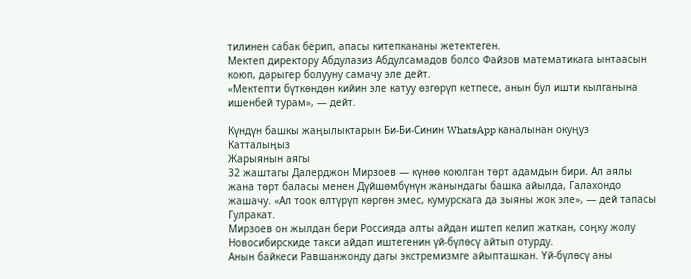тилинен сабак берип, апасы китепкананы жетектеген.
Мектеп директору Абдулазиз Абдулсамадов болсо Файзов математикага ынтаасын коюп, дарыгер болууну самачу эле дейт.
«Мектепти бүткөндөн кийин эле катуу өзгөрүп кетпесе, анын бул ишти кылганына ишенбей турам», — дейт.

Күндүн башкы жаңылыктарын Би-Би-Синин WhatsApp каналынан окуңуз
Катталыңыз
Жарыянын аягы
32 жаштагы Далерджон Мирзоев — күнөө коюлган төрт адамдын бири. Ал аялы жана төрт баласы менен Дүйшөмбүнүн жанындагы башка айылда, Галахондо жашачу. «Ал тоок өлтүрүп көргөн эмес, кумурскага да зыяны жок эле», — дей тапасы Гулракат.
Мирзоев он жылдан бери Россияда алты айдан иштеп келип жаткан, соңку жолу Новосибирскиде такси айдап иштегенин үй-бүлөсү айтып отурду.
Анын байкеси Равшанжонду дагы экстремизмге айыпташкан. Үй-бүлөсү аны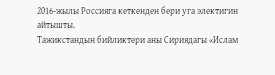2016-жылы Россияга кеткенден бери уга электигин айтышты.
Тажикстандын бийликтери аны Сириядагы «Ислам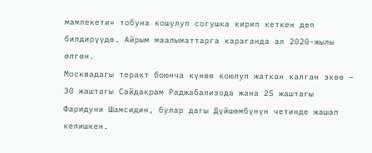мамлекети» тобуна кошулуп согушка кирип кеткен деп билдирүүдө. Айрым маалыматтарга караганда ал 2020-жылы өлгөн.
Москвадагы теракт боюнча күнөө коюлуп жаткан калган экөө – 30 жаштагы Сайдакрам Раджабализода жана 25 жаштагы Фаридуни Шамсидин, булар дагы Дүйшөмбүнүн четинде жашап келишкен.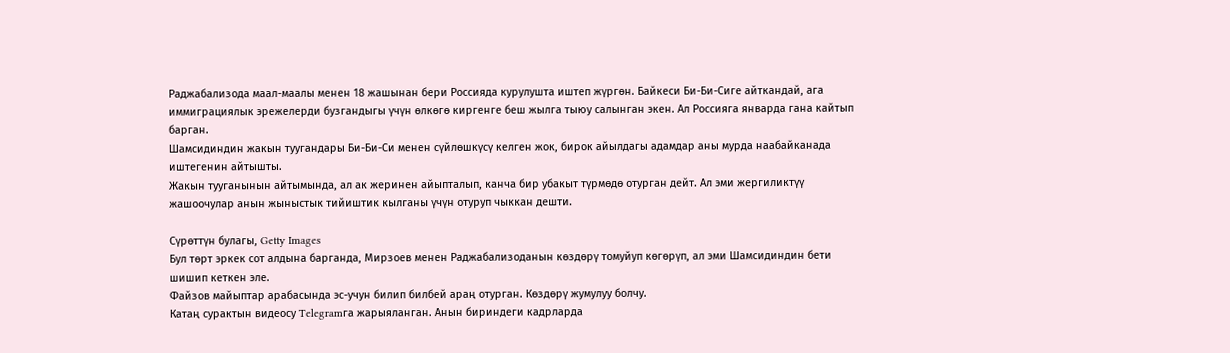Раджабализода маал-маалы менен 18 жашынан бери Россияда курулушта иштеп жүргөн. Байкеси Би-Би-Сиге айткандай, ага иммиграциялык эрежелерди бузгандыгы үчүн өлкөгө киргенге беш жылга тыюу салынган экен. Ал Россияга январда гана кайтып барган.
Шамсидиндин жакын туугандары Би-Би-Си менен сүйлөшкүсү келген жок, бирок айылдагы адамдар аны мурда наабайканада иштегенин айтышты.
Жакын тууганынын айтымында, ал ак жеринен айыпталып, канча бир убакыт түрмөдө отурган дейт. Ал эми жергиликтүү жашоочулар анын жыныстык тийиштик кылганы үчүн отуруп чыккан дешти.

Сүрөттүн булагы, Getty Images
Бул төрт эркек сот алдына барганда, Мирзоев менен Раджабализоданын көздөрү томуйуп көгөрүп, ал эми Шамсидиндин бети шишип кеткен эле.
Файзов майыптар арабасында эс-учун билип билбей араң отурган. Көздөрү жумулуу болчу.
Катаң сурактын видеосу Telegramга жарыяланган. Анын бириндеги кадрларда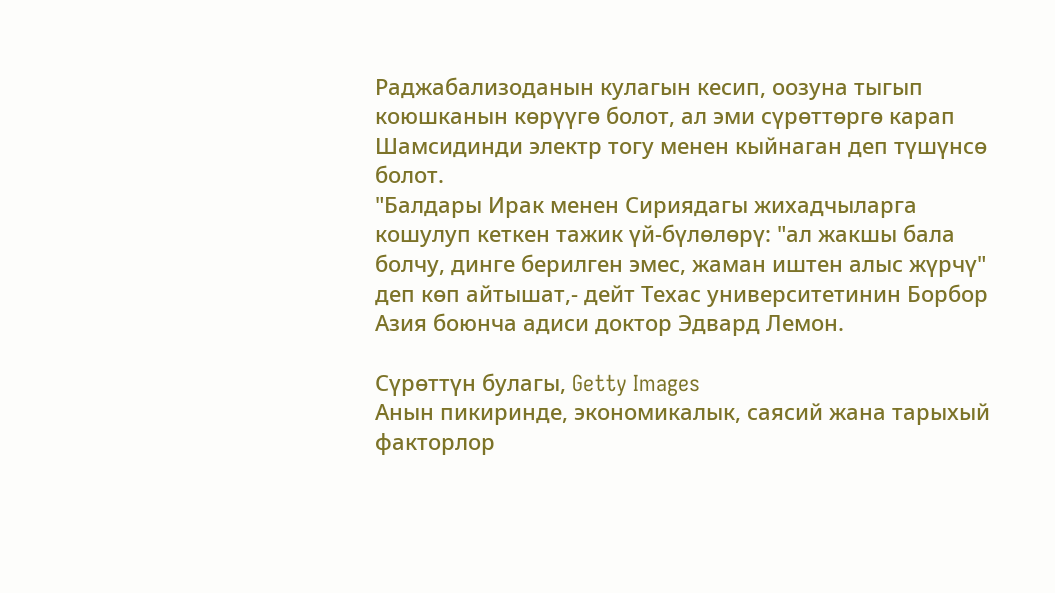Раджабализоданын кулагын кесип, оозуна тыгып коюшканын көрүүгө болот, ал эми сүрөттөргө карап Шамсидинди электр тогу менен кыйнаган деп түшүнсө болот.
"Балдары Ирак менен Сириядагы жихадчыларга кошулуп кеткен тажик үй-бүлөлөрү: "ал жакшы бала болчу, динге берилген эмес, жаман иштен алыс жүрчү" деп көп айтышат,- дейт Техас университетинин Борбор Азия боюнча адиси доктор Эдвард Лемон.

Сүрөттүн булагы, Getty Images
Анын пикиринде, экономикалык, саясий жана тарыхый факторлор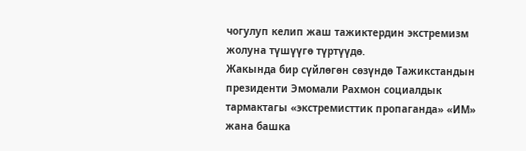чогулуп келип жаш тажиктердин экстремизм жолуна түшүүгө түртүүдө.
Жакында бир сүйлөгөн сөзүндө Тажикстандын президенти Эмомали Рахмон социалдык тармактагы «экстремисттик пропаганда» «ИМ» жана башка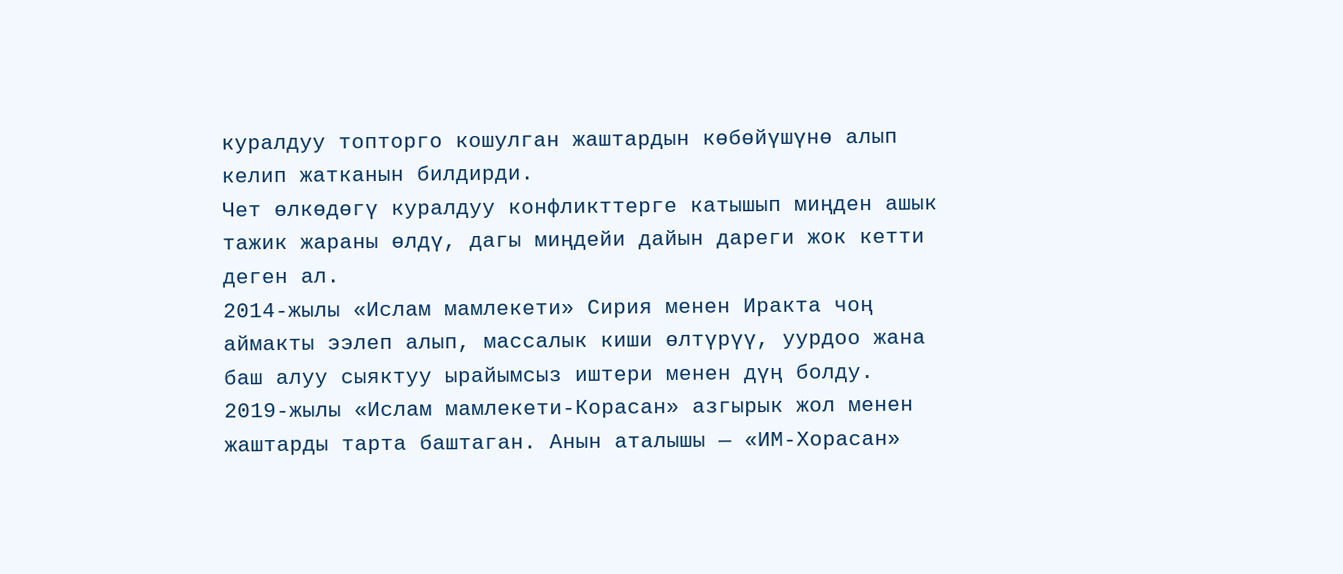куралдуу топторго кошулган жаштардын көбөйүшүнө алып келип жатканын билдирди.
Чет өлкөдөгү куралдуу конфликттерге катышып миңден ашык тажик жараны өлдү, дагы миңдейи дайын дареги жок кетти деген ал.
2014-жылы «Ислам мамлекети» Сирия менен Иракта чоң аймакты ээлеп алып, массалык киши өлтүрүү, уурдоо жана баш алуу сыяктуу ырайымсыз иштери менен дүң болду.
2019-жылы «Ислам мамлекети-Корасан» азгырык жол менен жаштарды тарта баштаган. Анын аталышы — «ИМ-Хорасан»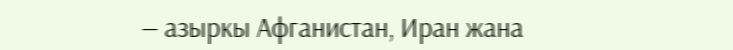— азыркы Афганистан, Иран жана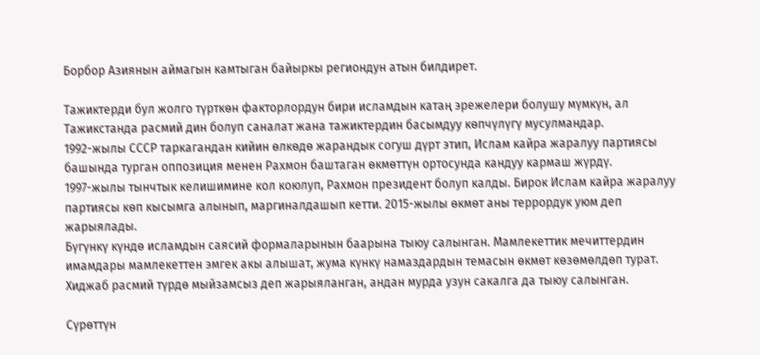Борбор Азиянын аймагын камтыган байыркы региондун атын билдирет.

Тажиктерди бул жолго түрткөн факторлордун бири исламдын катаң эрежелери болушу мүмкүн, ал Тажикстанда расмий дин болуп саналат жана тажиктердин басымдуу көпчүлүгү мусулмандар.
1992-жылы СССР таркагандан кийин өлкөдө жарандык согуш дүрт этип, Ислам кайра жаралуу партиясы башында турган оппозиция менен Рахмон баштаган өкмөттүн ортосунда кандуу кармаш жүрдү.
1997-жылы тынчтык келишимине кол коюлуп, Рахмон президент болуп калды. Бирок Ислам кайра жаралуу партиясы көп кысымга алынып, маргиналдашып кетти. 2015-жылы өкмөт аны террордук уюм деп жарыялады.
Бүгүнкү күндө исламдын саясий формаларынын баарына тыюу салынган. Мамлекеттик мечиттердин имамдары мамлекеттен эмгек акы алышат, жума күнкү намаздардын темасын өкмөт көзөмөлдөп турат.
Хиджаб расмий түрдө мыйзамсыз деп жарыяланган, андан мурда узун сакалга да тыюу салынган.

Сүрөттүн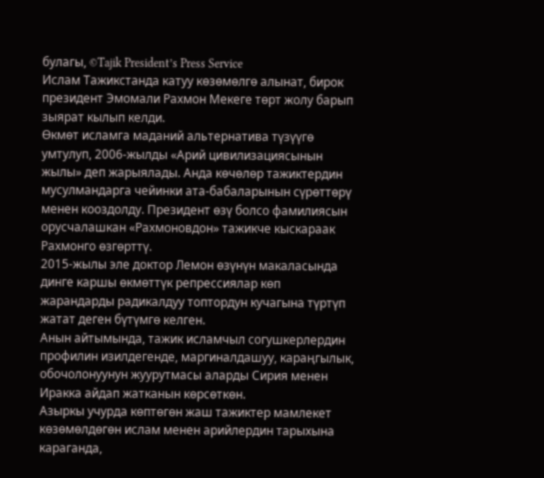булагы, ©Tajik President’s Press Service
Ислам Тажикстанда катуу көзөмөлгө алынат, бирок президент Эмомали Рахмон Мекеге төрт жолу барып зыярат кылып келди.
Өкмөт исламга маданий альтернатива түзүүгө умтулуп, 2006-жылды «Арий цивилизациясынын жылы» деп жарыялады. Анда көчөлөр тажиктердин мусулмандарга чейинки ата-бабаларынын сүрөттөрү менен кооздолду. Президент өзү болсо фамилиясын орусчалашкан «Рахмоновдон» тажикче кыскараак Рахмонго өзгөрттү.
2015-жылы эле доктор Лемон өзүнүн макаласында динге каршы өкмөттүк репрессиялар көп жарандарды радикалдуу топтордун кучагына түртүп жатат деген бүтүмгө келген.
Анын айтымында, тажик исламчыл согушкерлердин профилин изилдегенде, маргиналдашуу, караңгылык, обочолонуунун жуурутмасы аларды Сирия менен Иракка айдап жатканын көрсөткөн.
Азыркы учурда көптөгөн жаш тажиктер мамлекет көзөмөлдөгөн ислам менен арийлердин тарыхына караганда,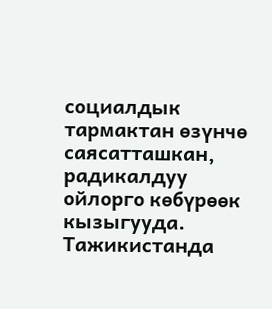социалдык тармактан өзүнчө саясатташкан, радикалдуу ойлорго көбүрөөк кызыгууда.
Тажикистанда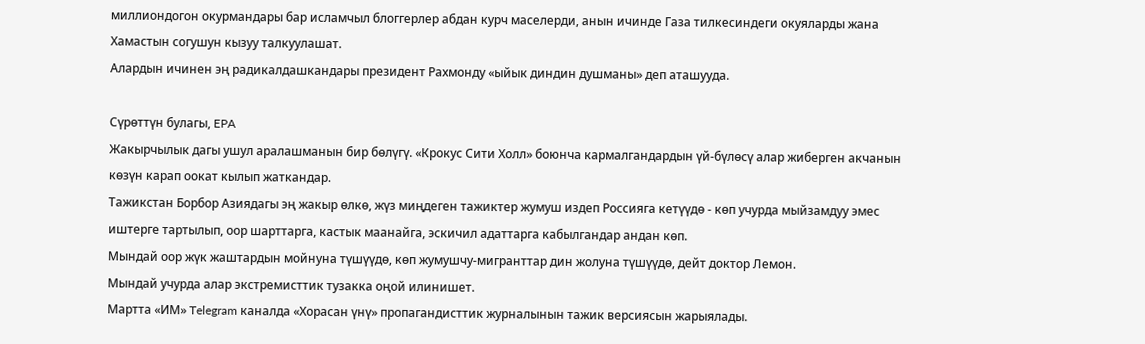миллиондогон окурмандары бар исламчыл блоггерлер абдан курч маселерди, анын ичинде Газа тилкесиндеги окуяларды жана Хамастын согушун кызуу талкуулашат.
Алардын ичинен эң радикалдашкандары президент Рахмонду «ыйык диндин душманы» деп аташууда.

Сүрөттүн булагы, EPA
Жакырчылык дагы ушул аралашманын бир бөлүгү. «Крокус Сити Холл» боюнча кармалгандардын үй-бүлөсү алар жиберген акчанын көзүн карап оокат кылып жаткандар.
Тажикстан Борбор Азиядагы эң жакыр өлкө, жүз миңдеген тажиктер жумуш издеп Россияга кетүүдө - көп учурда мыйзамдуу эмес иштерге тартылып, оор шарттарга, кастык маанайга, эскичил адаттарга кабылгандар андан көп.
Мындай оор жүк жаштардын мойнуна түшүүдө, көп жумушчу-мигранттар дин жолуна түшүүдө, дейт доктор Лемон.
Мындай учурда алар экстремисттик тузакка оңой илинишет.
Мартта «ИМ» Telegram каналда «Хорасан үнү» пропагандисттик журналынын тажик версиясын жарыялады.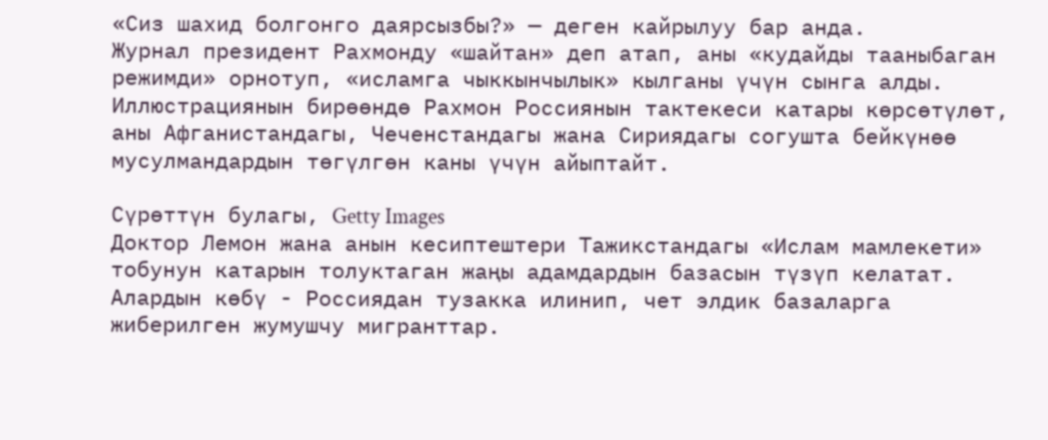«Сиз шахид болгонго даярсызбы?» — деген кайрылуу бар анда.
Журнал президент Рахмонду «шайтан» деп атап, аны «кудайды тааныбаган режимди» орнотуп, «исламга чыккынчылык» кылганы үчүн сынга алды.
Иллюстрациянын бирөөндө Рахмон Россиянын тактекеси катары көрсөтүлөт, аны Афганистандагы, Чеченстандагы жана Сириядагы согушта бейкүнөө мусулмандардын төгүлгөн каны үчүн айыптайт.

Сүрөттүн булагы, Getty Images
Доктор Лемон жана анын кесиптештери Тажикстандагы «Ислам мамлекети» тобунун катарын толуктаган жаңы адамдардын базасын түзүп келатат.
Алардын көбү - Россиядан тузакка илинип, чет элдик базаларга жиберилген жумушчу мигранттар.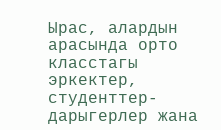Ырас, алардын арасында орто класстагы эркектер, студенттер-дарыгерлер жана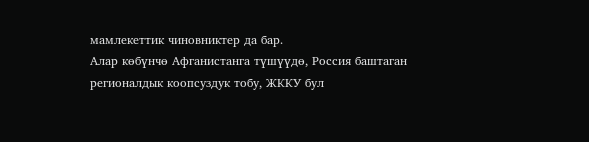мамлекеттик чиновниктер да бар.
Алар көбүнчө Афганистанга түшүүдө, Россия баштаган регионалдык коопсуздук тобу, ЖККУ бул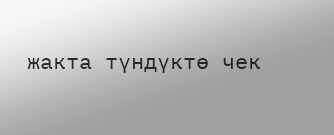жакта түндүктө чек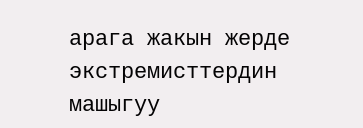арага жакын жерде экстремисттердин машыгуу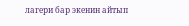лагери бар экенин айтып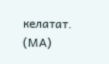келатат. (МА)